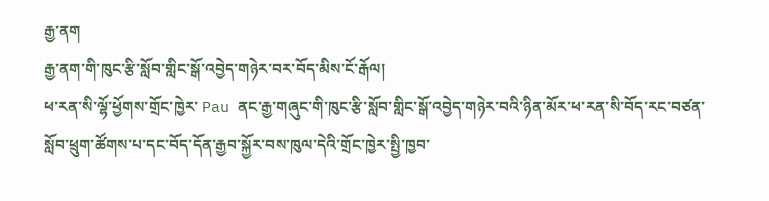རྒྱ་ནག
རྒྱ་ནག་གི་ཁུང་རྩི་སློབ་གླིང་སྒོ་འབྱེད་གཉེར་བར་བོད་མིས་ངོ་རྒོལ།
ཕ་རན་སི་ལྷོ་ཕྱོགས་གྲོང་ཁྱེར་ Pau ནང་རྒྱ་གཞུང་གི་ཁུང་རྩི་སློབ་གླིང་སྒོ་འབྱེད་གཉེར་བའི་ཉིན་མོར་ཕ་རན་སི་བོད་རང་བཙན་སློབ་ཕྲུག་ཚོགས་པ་དང་བོད་དོན་རྒྱབ་སྐྱོར་བས་ཁུལ་དེའི་གྲོང་ཁྱེར་སྤྱི་ཁྱབ་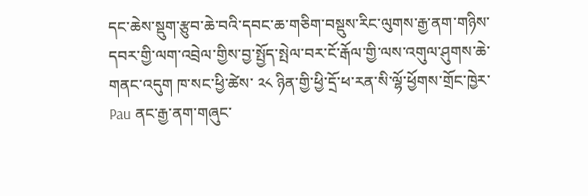དང་ཆེས་སྡུག་རྩུབ་ཆེ་བའི་དབང་ཆ་གཅིག་བསྡུས་རིང་ལུགས་རྒྱ་ནག་གཉིས་དབར་གྱི་ལག་འབྲེལ་གྱིས་བྱ་སྤྱོད་སྤེལ་བར་ངོ་རྒོལ་གྱི་ལས་འགུལ་ཤུགས་ཆེ་གནང་འདུག ཁ་སང་ཕྱི་ཚེས་ ༢༨ ཉིན་གྱི་ཕྱི་དྲོ་ཕ་རན་སི་ལྷོ་ཕྱོགས་གྲོང་ཁྱེར་ Pau ནང་རྒྱ་ནག་གཞུང་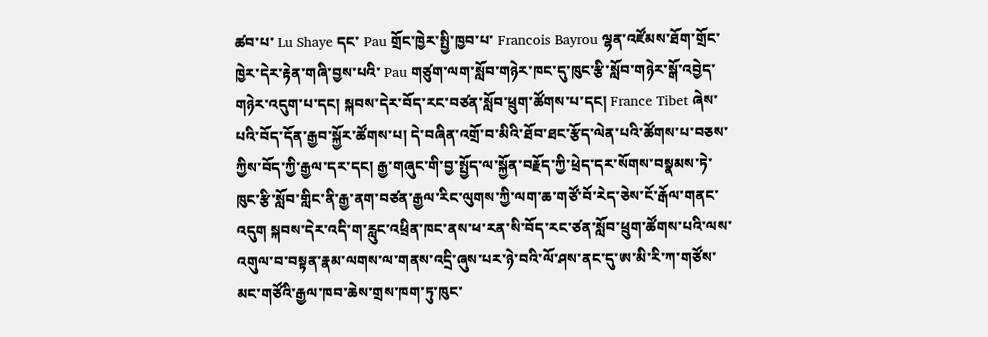ཚབ་པ་ Lu Shaye དང་ Pau གྲོང་ཁྱེར་སྤྱི་ཁྱབ་པ་ Francois Bayrou ལྷན་འཛོམས་ཐོག་གྲོང་ཁྱེར་དེར་རྟེན་གཞི་བྱས་པའི་ Pau གཙུག་ལག་སློབ་གཉེར་ཁང་དུ་ཁུང་རྩི་སློབ་གཉེར་སྒོ་འབྱེད་གཉེར་འདུག་པ་དང། སྐབས་དེར་བོད་རང་བཙན་སློབ་ཕྲུག་ཚོགས་པ་དང། France Tibet ཞེས་པའི་བོད་དོན་རྒྱབ་སྐྱོར་ཚོགས་པ། དེ་བཞིན་འགྲོ་བ་མིའི་ཐོབ་ཐང་རྩོད་ལེན་པའི་ཚོགས་པ་བཅས་ཀྱིས་བོད་ཀྱི་རྒྱལ་དར་དང། རྒྱ་གཞུང་གི་བྱ་སྤྱོད་ལ་སྐྱོན་བརྗོད་ཀྱི་ཕྲེད་དར་སོགས་བསྣམས་ཏེ་ཁུང་རྩི་སློབ་གླིང་ནི་རྒྱ་ནག་བཙན་རྒྱལ་རིང་ལུགས་ཀྱི་ལག་ཆ་གཙོ་བོ་རེད་ཅེས་ངོ་རྒོལ་གནང་འདུག སྐབས་དེར་འདི་ག་རླུང་འཕྲིན་ཁང་ནས་ཕ་རན་སི་བོད་རང་ཙན་སློབ་ཕྲུག་ཚོགས་པའི་ལས་འགུལ་བ་བསྟན་རྣམ་ལགས་ལ་གནས་འདྲི་ཞུས་པར་ཉེ་བའི་ལོ་ཤས་ནང་དུ་ཨ་མི་རི་ཀ་གཙོས་མང་གཙོའི་རྒྱལ་ཁབ་ཆེས་གྲས་ཁག་ཏུ་ཁུང་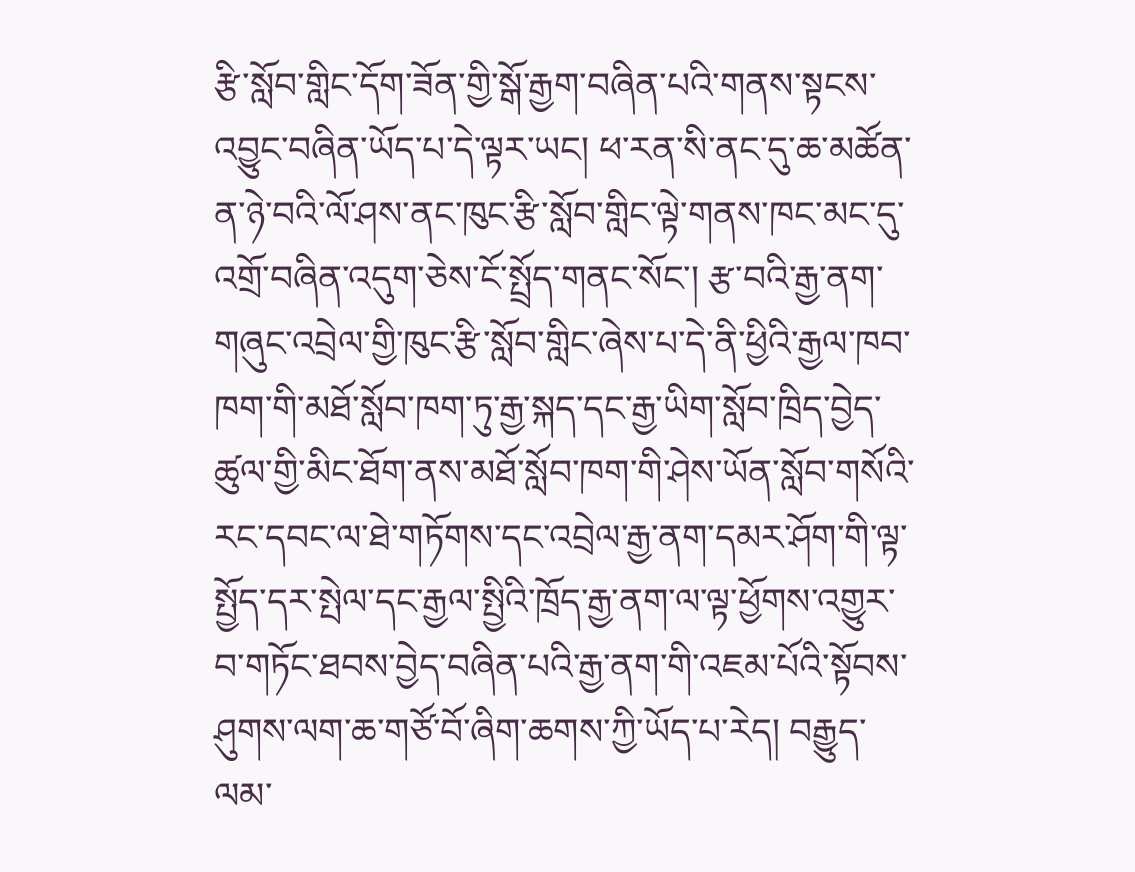རྩི་སློབ་གླིང་དོག་ཟོན་གྱི་སྒོ་རྒྱག་བཞིན་པའི་གནས་སྟངས་འབྱུང་བཞིན་ཡོད་པ་དེ་ལྟར་ཡང། ཕ་རན་སི་ནང་དུ་ཆ་མཚོན་ན་ཉེ་བའི་ལོ་ཤས་ནང་ཁུང་རྩི་སློབ་གླིང་ལྟེ་གནས་ཁང་མང་དུ་འགྲོ་བཞིན་འདུག་ཅེས་ངོ་སྤྲོད་གནང་སོང་། རྩ་བའི་རྒྱ་ནག་གཞུང་འབྲེལ་གྱི་ཁུང་རྩི་སློབ་གླིང་ཞེས་པ་དེ་ནི་ཕྱིའི་རྒྱལ་ཁབ་ཁག་གི་མཐོ་སློབ་ཁག་ཏུ་རྒྱ་སྐད་དང་རྒྱ་ཡིག་སློབ་ཁྲིད་བྱེད་ཚུལ་གྱི་མིང་ཐོག་ནས་མཐོ་སློབ་ཁག་གི་ཤེས་ཡོན་སློབ་གསོའི་རང་དབང་ལ་ཐེ་གཏོགས་དང་འབྲེལ་རྒྱ་ནག་དམར་ཤོག་གི་ལྟ་སྤྱོད་དར་སྤེལ་དང་རྒྱལ་སྤྱིའི་ཁྲོད་རྒྱ་ནག་ལ་ལྟ་ཕྱོགས་འགྱུར་བ་གཏོང་ཐབས་བྱེད་བཞིན་པའི་རྒྱ་ནག་གི་འཇམ་པོའི་སྟོབས་ཤུགས་ལག་ཆ་གཙོ་བོ་ཞིག་ཆགས་ཀྱི་ཡོད་པ་རེད། བརྒྱུད་ལམ་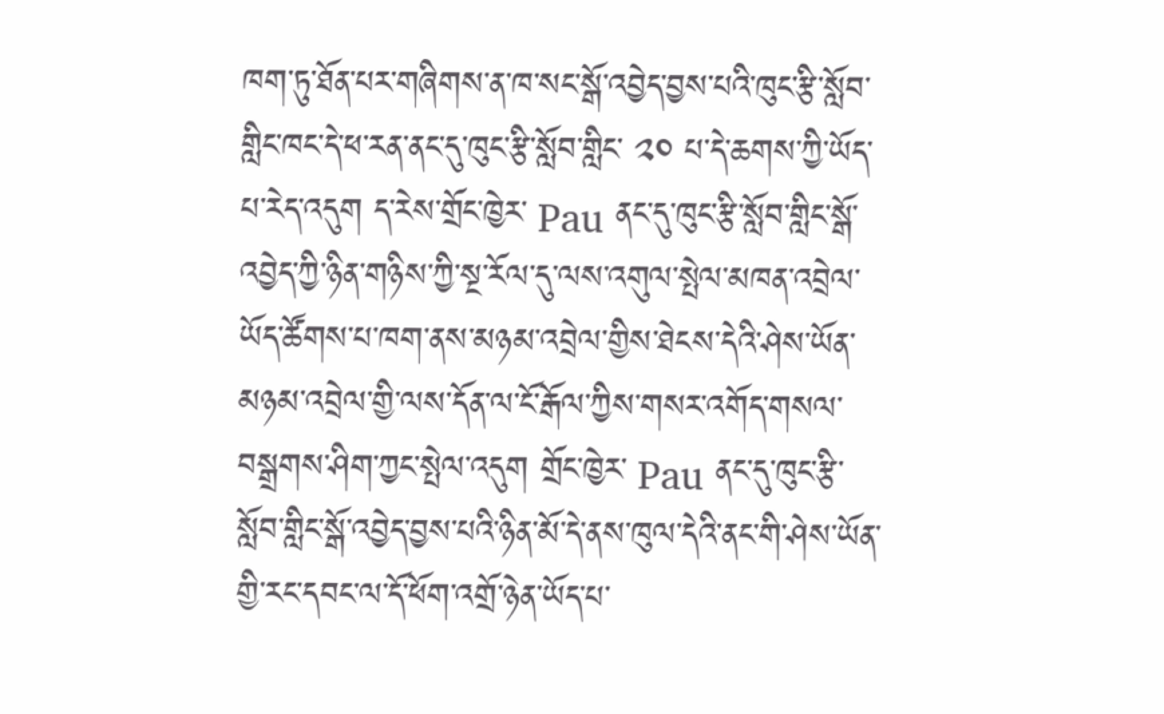ཁག་ཏུ་ཐོན་པར་གཞིགས་ན་ཁ་སང་སྒོ་འབྱེད་བྱས་པའི་ཁུང་རྩི་སློབ་གླིང་ཁང་དེ་ཕ་རན་ནང་དུ་ཁུང་རྩི་སློབ་གླིང་ ༢༠ པ་དེ་ཆགས་ཀྱི་ཡོད་པ་རེད་འདུག ད་རེས་གྲོང་ཁྱེར་ Pau ནང་དུ་ཁུང་རྩི་སློབ་གླིང་སྒོ་འབྱེད་ཀྱི་ཉིན་གཉིས་ཀྱི་སྔ་རོལ་དུ་ལས་འགུལ་སྤེལ་མཁན་འབྲེལ་ཡོད་ཚོགས་པ་ཁག་ནས་མཉམ་འབྲེལ་གྱིས་ཐེངས་དེའི་ཤེས་ཡོན་མཉམ་འབྲེལ་གྱི་ལས་དོན་ལ་ངོ་རྒོལ་ཀྱིས་གསར་འགོད་གསལ་བསྒྲགས་ཤིག་ཀྱང་སྤེལ་འདུག གྲོང་ཁྱེར་ Pau ནང་དུ་ཁུང་རྩི་སློབ་གླིང་སྒོ་འབྱེད་བྱས་པའི་ཉིན་མོ་དེ་ནས་ཁུལ་དེའི་ནང་གི་ཤེས་ཡོན་གྱི་རང་དབང་ལ་དོ་ཕོག་འགྲོ་ཉེན་ཡོད་པ་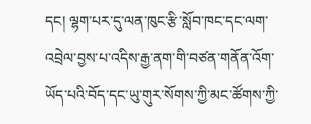དང། ལྷག་པར་དུ་ལན་ཁུང་རྩི་སློབ་ཁང་དང་ལག་འབྲེལ་བྱས་པ་འདིས་རྒྱ་ནག་གི་བཙན་གནོན་འོག་ཡོད་པའི་བོད་དང་ཡུ་གུར་སོགས་ཀྱི་མང་ཚོགས་ཀྱི་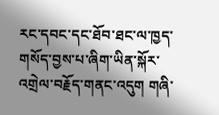རང་དབང་དང་ཐོབ་ཐང་ལ་ཁྱད་གསོད་བྱས་པ་ཞིག་ཡིན་སྐོར་འགྲེལ་བརྗོད་གནང་འདུག གཞི་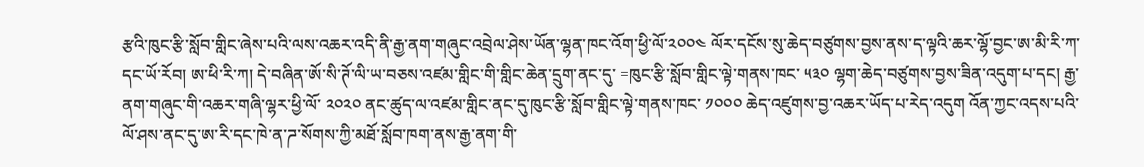རྩའི་ཁུང་རྩི་སློབ་གླིང་ཞེས་པའི་ལས་འཆར་འདི་ནི་རྒྱ་ནག་གཞུང་འབྲེལ་ཤེས་ཡོན་ལྷན་ཁང་འོག་ཕྱི་ལོ་༢༠༠༤ ལོར་དངོས་སུ་ཆེད་བཙུགས་བྱས་ནས་ད་ལྟའི་ཆར་ལྷོ་བྱང་ཨ་མི་རི་ཀ་དང་ཡོ་རོབ། ཨ་ཕི་རི་ཀ། དེ་བཞིན་ཨོ་སི་ཊོ་ལི་ཡ་བཅས་འཛམ་གླིང་གི་གླིང་ཆེན་དྲུག་ནང་དུ་ =ཁུང་རྩི་སློབ་གླིང་ལྟེ་གནས་ཁང་ ༥༣༠ ལྷག་ཆེད་བཙུགས་བྱས་ཟིན་འདུག་པ་དང། རྒྱ་ནག་གཞུང་གི་འཆར་གཞི་ལྷར་ཕྱི་ལོ་ ༢༠༢༠ ནང་ཚུད་ལ་འཛམ་གླིང་ནང་དུ་ཁུང་རྩི་སློབ་གླིང་ལྟེ་གནས་ཁང་ ༡༠༠༠ ཆེད་འཛུགས་བྱ་འཆར་ཡོད་པ་རེད་འདུག འོན་ཀྱང་འདས་པའི་ལོ་ཤས་ནང་དུ་ཨ་རི་དང་ཁེ་ན་ཌ་སོགས་ཀྱི་མཐོ་སློབ་ཁག་ནས་རྒྱ་ནག་གི་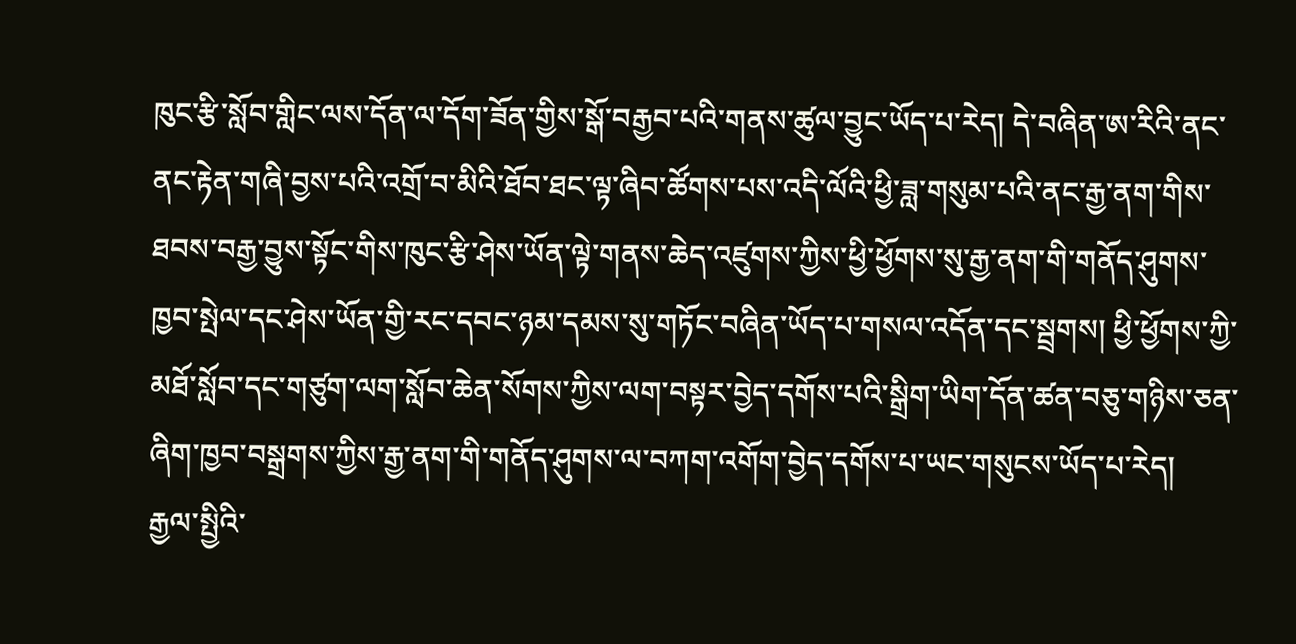ཁུང་རྩི་སློབ་གླིང་ལས་དོན་ལ་དོག་ཟོན་གྱིས་སྒོ་བརྒྱབ་པའི་གནས་ཚུལ་བྱུང་ཡོད་པ་རེད། དེ་བཞིན་ཨ་རིའི་ནང་ནང་རྟེན་གཞི་བྱས་པའི་འགྲོ་བ་མིའི་ཐོབ་ཐང་ལྟ་ཞིབ་ཚོགས་པས་འདི་ལོའི་ཕྱི་ཟླ་གསུམ་པའི་ནང་རྒྱ་ནག་གིས་ཐབས་བརྒྱ་བྱུས་སྟོང་གིས་ཁུང་རྩི་ཤེས་ཡོན་ལྟེ་གནས་ཆེད་འཛུགས་ཀྱིས་ཕྱི་ཕྱོགས་སུ་རྒྱ་ནག་གི་གནོད་ཤུགས་ཁྱབ་སྤེལ་དང་ཤེས་ཡོན་གྱི་རང་དབང་ཉམ་དམས་སུ་གཏོང་བཞིན་ཡོད་པ་གསལ་འདོན་དང་སྦྲགས། ཕྱི་ཕྱོགས་ཀྱི་མཐོ་སློབ་དང་གཙུག་ལག་སློབ་ཆེན་སོགས་ཀྱིས་ལག་བསྟར་བྱེད་དགོས་པའི་སྒྲིག་ཡིག་དོན་ཚན་བཅུ་གཉིས་ཅན་ཞིག་ཁྱབ་བསྒྲགས་ཀྱིས་རྒྱ་ནག་གི་གནོད་ཤུགས་ལ་བཀག་འགོག་བྱེད་དགོས་པ་ཡང་གསུངས་ཡོད་པ་རེད།
རྒྱལ་སྤྱིའི་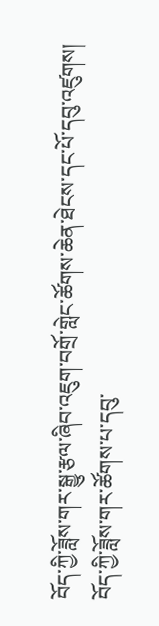བོད་ཀྱི་ཟློས་གར་སྒྱུ་རྩལ་ཞིབ་འཇུག་བགྲོ་གླེང་ཚོགས་ཆེན་ཐེངས་དང་པོ་དབུ་འཛུགས།
བོད་ཀྱི་ཟློས་གར་ཚོགས་པ་དབུ་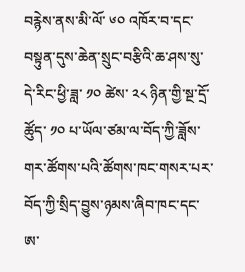བརྙེས་ནས་མི་ལོ་ ༦༠ འཁོར་བ་དང་བསྟུན་དུས་ཆེན་སྲུང་བརྩིའི་ཆ་ཤས་སུ་དེ་རིང་ཕྱི་ཟླ་ ༡༠ ཚེས་ ༢༨ ཉིན་གྱི་སྔ་དྲོ་ཚོུད་ ༡༠ པ་ཡོལ་ཙམ་ལ་བོད་ཀྱི་ཟློས་གར་ཚོགས་པའི་ཚོགས་ཁང་གསར་པར་བོད་ཀྱི་སྲིད་བྱུས་ཉམས་ཞིབ་ཁང་དང་ ཨ་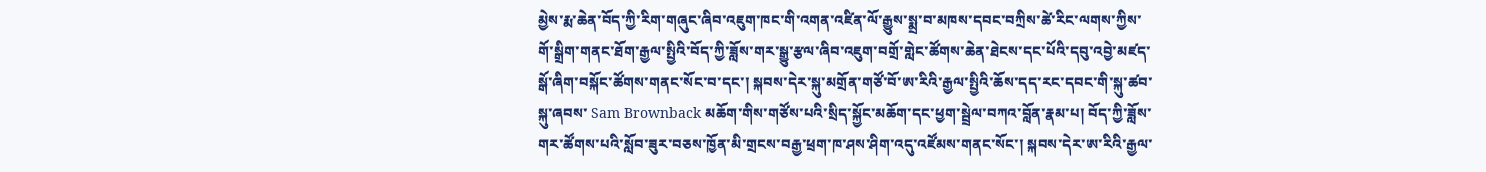མྱེས་རྨ་ཆེན་བོད་ཀྱི་རིག་གཞུང་ཞིབ་འཇུག་ཁང་གི་འགན་འཛིན་ལོ་རྒྱུས་སྨྲ་བ་མཁས་དབང་བཀྲིས་ཚེ་རིང་ལགས་ཀྱིས་གོ་སྒྲིག་གནང་ཐོག་རྒྱལ་སྤྱིའི་བོད་ཀྱི་ཟློས་གར་སྒྱུ་རྩལ་ཞིབ་འཇུག་བགྲོ་གླེང་ཚོགས་ཆེན་ཐེངས་དང་པོའི་དབུ་འབྱེ་མཛད་སྒོ་ཞིག་བསྐོང་ཚོགས་གནང་སོང་བ་དང་། སྐབས་དེར་སྐུ་མགྲོན་གཙོ་བོ་ཨ་རིའི་རྒྱལ་སྤྱིའི་ཆོས་དད་རང་དབང་གི་སྐུ་ཚབ་སྐུ་ཞབས་ Sam Brownback མཆོག་གིས་གཙོས་པའི་སྲིད་སྐྱོང་མཆོག་དང་ཕྱག་སྦྲེལ་བཀའ་བློན་རྣམ་པ། བོད་ཀྱི་ཟློས་གར་ཚོགས་པའི་སློབ་ཟུར་བཅས་ཁྱོན་མི་གྲངས་བརྒྱ་ཕྲག་ཁ་ཤས་ཤིག་འདུ་འཛོམས་གནང་སོང་། སྐབས་དེར་ཨ་རིའི་རྒྱལ་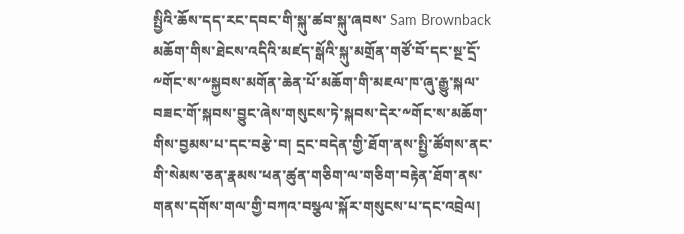སྤྱིའི་ཆོས་དད་རང་དབང་གི་སྐུ་ཚབ་སྐུ་ཞབས་ Sam Brownback མཆོག་གིས་ཐེངས་འདིའི་མཛད་སྒོའི་སྐུ་མགྲོན་གཙོ་བོ་དང་སྔ་དྲོ་༸གོང་ས་༸སྐྱབས་མགོན་ཆེན་པོ་མཆོག་གི་མཇལ་ཁ་ཞུ་རྒྱུ་སྐལ་བཟང་གོ་སྐབས་བྱུང་ཞེས་གསུངས་ཏེ་སྐབས་དེར་༸གོང་ས་མཆོག་གིས་བྱམས་པ་དང་བརྩེ་བ། དྲང་བདེན་གྱི་ཐོག་ནས་སྤྱི་ཚོགས་ནང་གི་སེམས་ཅན་རྣམས་ཕན་ཚུན་གཅིག་ལ་གཅིག་བརྟེན་ཐོག་ནས་གནས་དགོས་གལ་གྱི་བཀའ་བསྩལ་སྐོར་གསུངས་པ་དང་འབྲེལ།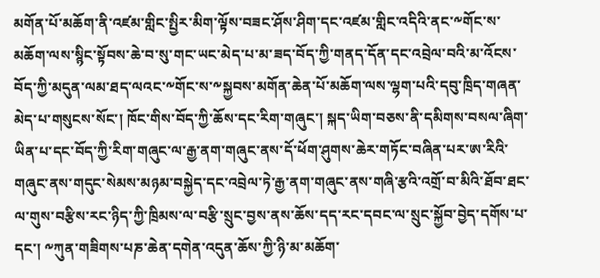མགོན་པོ་མཆོག་ནི་འཛམ་གླིང་སྤྱིར་མིག་ལྟོས་བཟང་ཤོས་ཤིག་དང་འཛམ་གླིང་འདིའི་ནང་༸གོང་ས་མཆོག་ལས་སྙིང་སྟོབས་ཆེ་བ་སུ་གང་ཡང་མེད་པ་མ་ཟད་བོད་ཀྱི་གནད་དོན་དང་འབྲེལ་བའི་མ་འོངས་བོད་ཀྱི་མདུན་ལམ་ཐད་ལའང་༸གོང་ས་༸སྐྱབས་མགོན་ཆེན་པོ་མཆོག་ལས་ལྷག་པའི་དབུ་ཁྲིད་གཞན་མེད་པ་གསུངས་སོང་། ཁོང་གིས་བོད་ཀྱི་ཆོས་དང་རིག་གཞུང་། སྐད་ཡིག་བཅས་ནི་དམིགས་བསལ་ཞིག་ཡིན་པ་དང་བོད་ཀྱི་རིག་གཞུང་ལ་རྒྱ་ནག་གཞུང་ནས་དོ་ཕོག་ཤུགས་ཆེར་གཏོང་བཞིན་པར་ཨ་རིའི་གཞུང་ནས་གདུང་སེམས་མཉམ་བསྐྱེད་དང་འབྲེལ་ཏེ་རྒྱ་ནག་གཞུང་ནས་གཞི་རྩའི་འགྲོ་བ་མིའི་ཐོབ་ཐང་ལ་གུས་བརྩིས་རང་ཉིད་ཀྱི་ཁྲིམས་ལ་བརྩི་སྲུང་བྱས་ནས་ཆོས་དད་རང་དབང་ལ་སྲུང་སྐྱོབ་བྱེད་དགོས་པ་དང་། ༸ཀུན་གཟིགས་པཎ་ཆེན་དགེན་འདུན་ཆོས་ཀྱི་ཉི་མ་མཆོག་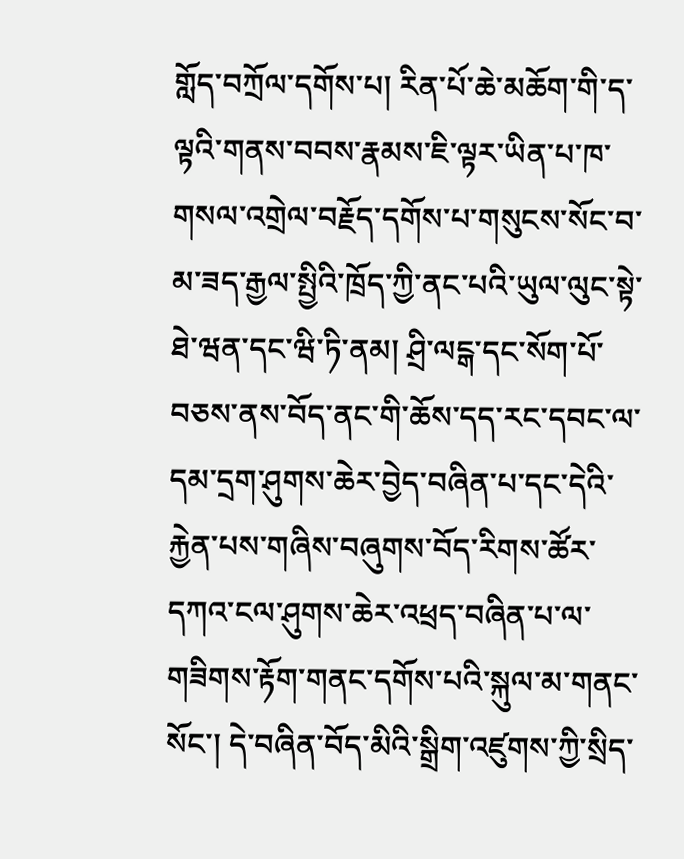གློད་བཀྲོལ་དགོས་པ། རིན་པོ་ཆེ་མཆོག་གི་ད་ལྟའི་གནས་བབས་རྣམས་ཇི་ལྟར་ཡིན་པ་ཁ་གསལ་འགྲེལ་བརྗོད་དགོས་པ་གསུངས་སོང་བ་མ་ཟད་རྒྱལ་སྤྱིའི་ཁྲོད་ཀྱི་ནང་པའི་ཡུལ་ལུང་སྟེ་ཐེ་ཝན་དང་ཝི་ཏི་ནམ། ཤྲི་ལངྒ་དང་སོག་པོ་བཅས་ནས་བོད་ནང་གི་ཆོས་དད་རང་དབང་ལ་དམ་དྲག་ཤུགས་ཆེར་བྱེད་བཞིན་པ་དང་དེའི་རྐྱེན་པས་གཞིས་བཞུགས་བོད་རིགས་ཚོར་དཀའ་ངལ་ཤུགས་ཆེར་འཕྲད་བཞིན་པ་ལ་གཟིགས་རྟོག་གནང་དགོས་པའི་སྐུལ་མ་གནང་སོང་། དེ་བཞིན་བོད་མིའི་སྒྲིག་འཛུགས་ཀྱི་སྲིད་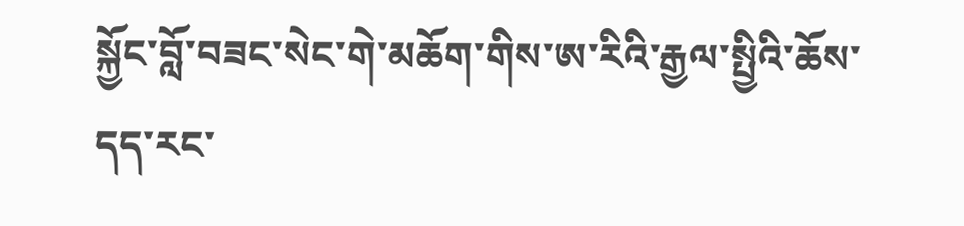སྐྱོང་བློ་བཟང་སེང་གེ་མཆོག་གིས་ཨ་རིའི་རྒྱལ་སྤྱིའི་ཆོས་དད་རང་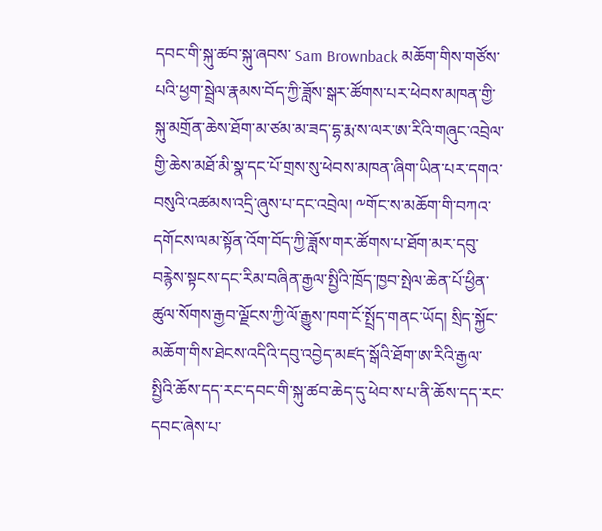དབང་གི་སྐུ་ཚབ་སྐུ་ཞབས་ Sam Brownback མཆོག་གིས་གཙོས་པའི་ཕྱག་སྦྲེལ་རྣམས་བོད་ཀྱི་ཟློས་སྒར་ཚོགས་པར་ཕེབས་མཁན་གྱི་སྐུ་མགྲོན་ཆེས་ཐོག་མ་ཙམ་མ་ཟད་དྷ་རྨ་ས་ལར་ཨ་རིའི་གཞུང་འབྲེལ་གྱི་ཆེས་མཐོ་མི་སྣ་དང་པོ་གྲས་སུ་ཕེབས་མཁན་ཞིག་ཡིན་པར་དགའ་བསུའི་འཚམས་འདྲི་ཞུས་པ་དང་འབྲེལ། ༸གོང་ས་མཆོག་གི་བཀའ་དགོངས་ལམ་སྟོན་འོག་བོད་ཀྱི་ཟློས་གར་ཚོགས་པ་ཐོག་མར་དབུ་བརྙེས་སྟངས་དང་རིམ་བཞིན་རྒྱལ་སྤྱིའི་ཁྲོད་ཁྱབ་སྤེལ་ཆེན་པོ་ཕྱིན་ཚུལ་སོགས་རྒྱབ་ལྗོངས་ཀྱི་ལོ་རྒྱུས་ཁག་ངོ་སྤྲོད་གནང་ཡོད། སྲིད་སྐྱོང་མཆོག་གིས་ཐེངས་འདིའི་དབུ་འབྱེད་མཛད་སྒོའི་ཐོག་ཨ་རིའི་རྒྱལ་སྤྱིའི་ཆོས་དད་རང་དབང་གི་སྐུ་ཚབ་ཆེད་དུ་ཕེབ་ས་པ་ནི་ཆོས་དད་རང་དབང་ཞེས་པ་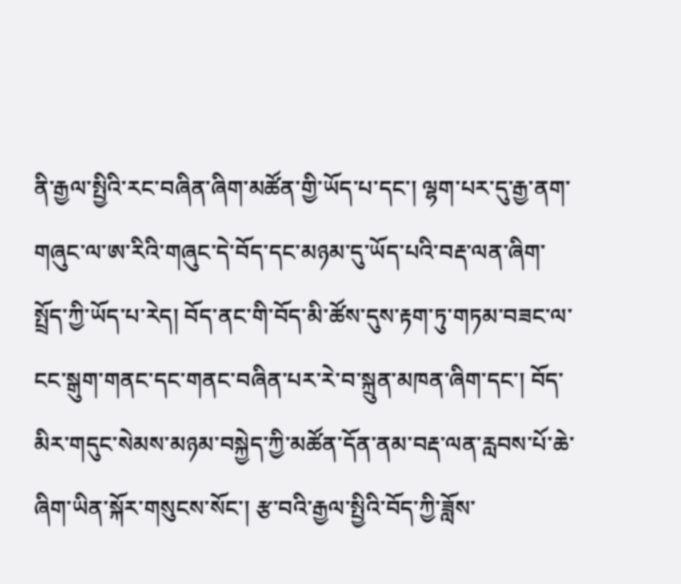ནི་རྒྱལ་སྤྱིའི་རང་བཞིན་ཞིག་མཚོན་གྱི་ཡོད་པ་དང་། ལྷག་པར་དུ་རྒྱ་ནག་གཞུང་ལ་ཨ་རིའི་གཞུང་དེ་བོད་དང་མཉམ་དུ་ཡོད་པའི་བརྡ་ལན་ཞིག་སྤྲོད་ཀྱི་ཡོད་པ་རེད། བོད་ནང་གི་བོད་མི་ཚོས་དུས་རྟག་ཏུ་གཏམ་བཟང་ལ་ངང་སྒུག་གནང་དང་གནང་བཞིན་པར་རེ་བ་སྐྲུན་མཁན་ཞིག་དང་། བོད་མིར་གདུང་སེམས་མཉམ་བསྐྱེད་ཀྱི་མཚོན་དོན་ནམ་བརྡ་ལན་རླབས་པོ་ཆེ་ཞིག་ཡིན་སྐོར་གསུངས་སོང་། རྩ་བའི་རྒྱལ་སྤྱིའི་བོད་ཀྱི་ཟློས་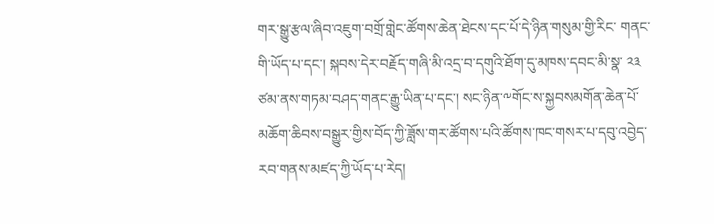གར་སྒྱུ་རྩལ་ཞིབ་འཇུག་བགྲོ་གླེང་ཚོགས་ཆེན་ཐེངས་དང་པོ་དེ་ཉིན་གསུམ་གྱི་རིང་ གནང་གི་ཡོད་པ་དང་། སྐབས་དེར་བརྗོད་གཞི་མི་འདྲ་བ་དགུའི་ཐོག་དུ་མཁས་དབང་མི་སྣ་ ༢༣ ཙམ་ནས་གཏམ་བཤད་གནང་རྒྱུ་ཡིན་པ་དང་། སང་ཉིན་༸གོང་ས་སྐྱབསམགོན་ཆེན་པོ་མཆོག་ཆིབས་བསྒྱུར་གྱིས་བོད་ཀྱི་ཟློས་གར་ཚོགས་པའི་ཚོགས་ཁང་གསར་པ་དབུ་འབྱེད་རབ་གནས་མཛད་ཀྱི་ཡོད་པ་རེད།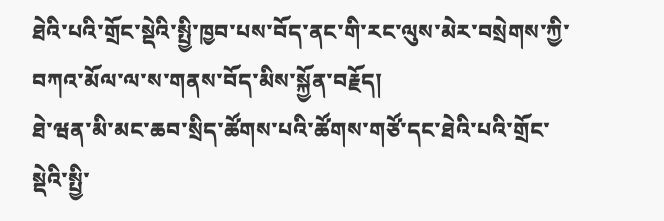ཐེའི་པའི་གྲོང་སྡེའི་སྤྱི་ཁྱབ་པས་བོད་ནང་གི་རང་ལུས་མེར་བསྲེགས་ཀྱི་བཀའ་མོལ་ལ་ས་གནས་བོད་མིས་སྐྱོན་བརྗོད།
ཐེ་ཝན་མི་མང་ཆབ་སྲིད་ཚོགས་པའི་ཚོགས་གཙོ་དང་ཐེའི་པའི་གྲོང་སྡེའི་སྤྱི་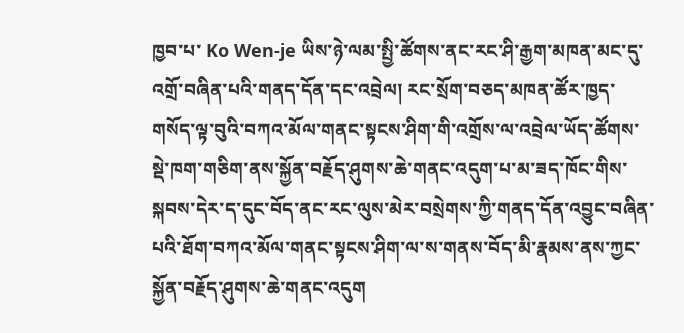ཁྱབ་པ་ Ko Wen-je ཡིས་ཉེ་ལམ་སྤྱི་ཚོགས་ནང་རང་ཤི་རྒྱག་མཁན་མང་དུ་འགྲོ་བཞིན་པའི་གནད་དོན་དང་འབྲེལ། རང་སྲོག་བཅད་མཁན་ཚོར་ཁྱད་གསོད་ལྟ་བུའི་བཀའ་མོལ་གནང་སྟངས་ཤིག་གི་འགྲོས་ལ་འབྲེལ་ཡོད་ཚོགས་སྡེ་ཁག་གཅིག་ནས་སྐྱོན་བརྗོད་ཤུགས་ཆེ་གནང་འདུག་པ་མ་ཟད་ཁོང་གིས་སྐབས་དེར་ད་དུང་བོད་ནང་རང་ལུས་མེར་བསྲེགས་ཀྱི་གནད་དོན་འབྱུང་བཞིན་པའི་ཐོག་བཀའ་མོལ་གནང་སྟངས་ཤིག་ལ་ས་གནས་བོད་མི་རྣམས་ནས་ཀྱང་སྐྱོན་བརྗོད་ཤུགས་ཆེ་གནང་འདུག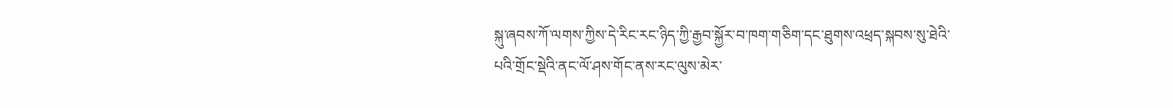སྐུ་ཞབས་ཀོ་ལགས་ཀྱིས་དེ་རིང་རང་ཉིད་ཀྱི་རྒྱབ་སྐྱོར་བ་ཁག་གཅིག་དང་ཐུགས་འཕྲད་སྐབས་སུ་ཐེའི་པའི་གྲོང་སྡེའི་ནང་ལོ་ཤས་གོང་ནས་རང་ལུས་མེར་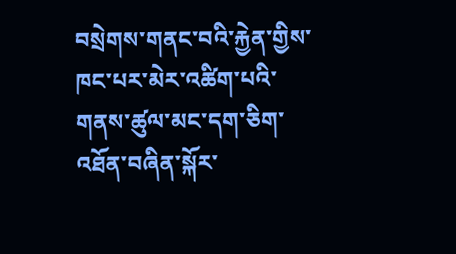བསྲེགས་གནང་བའི་རྐྱེན་གྱིས་ཁང་པར་མེར་འཚིག་པའི་གནས་ཚུལ་མང་དག་ཅིག་འཐོན་བཞིན་སྐོར་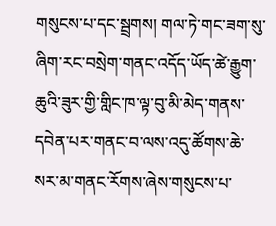གསུངས་པ་དང་སྦྲགས། གལ་ཏེ་གང་ཟག་སུ་ཞིག་རང་བསྲེག་གནང་འདོད་ཡོད་ཚེ་རྒྱུག་ཆུའི་ཟུར་གྱི་གླིང་ཁ་ལྟ་བུ་མི་མེད་གནས་དབེན་པར་གནང་བ་ལས་འདུ་ཚོགས་ཆེ་སར་མ་གནང་རོགས་ཞེས་གསུངས་པ་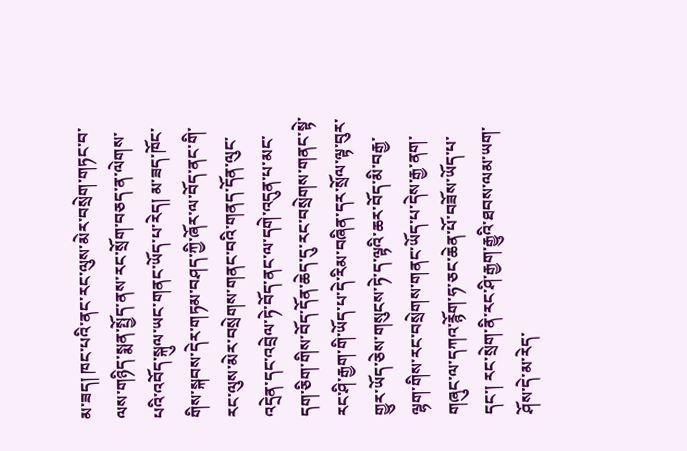མ་ཟད། ཁང་པའི་ནང་རང་ལུས་མེར་བསྲེག་གཏང་བ་ལས་གཉིད་སྨན་སྤྱོད་ནས་རང་སྲོག་བཅད་ན་ལེགས་པའི་འབོད་སྐུལ་ཡང་གནང་ཡོད་པ་རེད། མ་ཟད་ཁོང་གིས་སྐབས་དེར་གཏམ་བཤད་ཀྱི་ཞོར་ལ་བོད་ནང་གི་རང་ལུས་མེར་བསྲེགས་གནང་བའི་གནད་དོན་ལུང་འདྲེན་དང་འབྲེལ་ཏེ་བོད་ནང་ལ་དགེ་འདུན་པ་མང་དག་ཅིག་གིས་བོད་དོན་ཆེད་དུ་རང་བསྲེགས་གནང་སྟེ་རང་ཤི་རྒྱག་གི་ཡོད་པ་དེ་རིམ་བཞིན་དར་སྲོལ་ལྟ་བུར་གྱུར་ཡོད་ཅེས་གསུངས་ཏེ་ད་ལྟའི་ཆར་བོད་མི་བརྒྱ་ལྷག་གིས་རང་བསྲེགས་གནང་ཡོད་པ་དེས་རྒྱ་ནག་གཞུང་ལ་དཀའ་རྙོག་ཧ་ཅང་ཆེན་པོ་བཟོས་ཡོད་པ་དང་། རང་སྲེག་ནི་རང་ཤི་རྒྱག་རྒྱུའི་ཐབས་ལམ་ཡག་ཤོས་དེ་མ་རེད་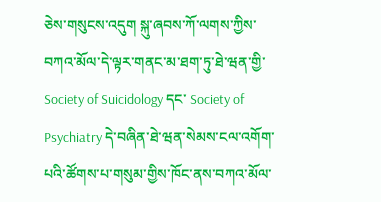ཅེས་གསུངས་འདུག སྐུ་ཞབས་ཀོ་ལགས་ཀྱིས་བཀའ་མོལ་དེ་ལྟར་གནང་མ་ཐག་ཏུ་ཐེ་ཝན་གྱི་ Society of Suicidology དང་ Society of Psychiatry དེ་བཞིན་ཐེ་ཝན་སེམས་ངལ་འགོག་པའི་ཚོགས་པ་གསུམ་གྱིས་ཁོང་ནས་བཀའ་མོལ་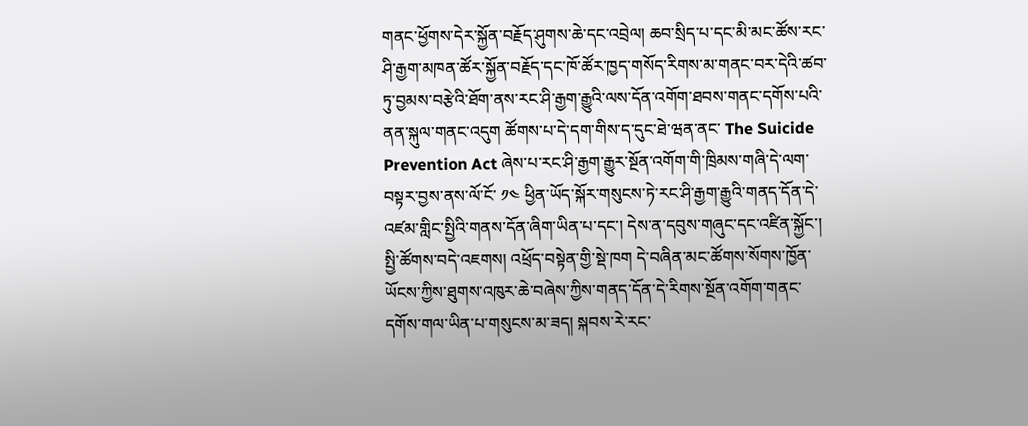གནང་ཕྱོགས་དེར་སྐྱོན་བརྗོད་ཤུགས་ཆེ་དང་འབྲེལ། ཆབ་སྲིད་པ་དང་མི་མང་ཚོས་རང་ཤི་རྒྱག་མཁན་ཚོར་སྐྱོན་བརྗོད་དང་ཁོ་ཚོར་ཁྱད་གསོད་རིགས་མ་གནང་བར་དེའི་ཚབ་ཏུ་བྱམས་བརྩེའི་ཐོག་ནས་རང་ཤི་རྒྱག་རྒྱུའི་ལས་དོན་འགོག་ཐབས་གནང་དགོས་པའི་ནན་སྐུལ་གནང་འདུག ཚོགས་པ་དེ་དག་གིས་ད་དུང་ཐེ་ཝན་ནང་ The Suicide Prevention Act ཞེས་པ་རང་ཤི་རྒྱག་རྒྱུར་སྔོན་འགོག་གི་ཁྲིམས་གཞི་དེ་ལག་བསྟར་བྱས་ནས་ལོ་ངོ་ ༡༤ ཕྱིན་ཡོད་སྐོར་གསུངས་ཏེ་རང་ཤི་རྒྱག་རྒྱུའི་གནད་དོན་དེ་འཛམ་གླིང་སྤྱིའི་གནས་དོན་ཞིག་ཡིན་པ་དང་། དེས་ན་དབུས་གཞུང་དང་འཛིན་སྐྱོང་། སྤྱི་ཚོགས་བདེ་འཇགས། འཕྲོད་བསྟེན་གྱི་སྡེ་ཁག དེ་བཞིན་མང་ཚོགས་སོགས་ཁྱོན་ཡོངས་ཀྱིས་ཐུགས་འཁུར་ཆེ་བཞེས་ཀྱིས་གནད་དོན་དེ་རིགས་སྔོན་འགོག་གནང་དགོས་གལ་ཡིན་པ་གསུངས་མ་ཟད། སྐབས་རེ་རང་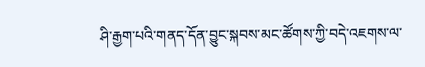ཤི་རྒྱག་པའི་གནད་དོན་བྱུང་སྐབས་མང་ཚོགས་ཀྱི་བདེ་འཇགས་ལ་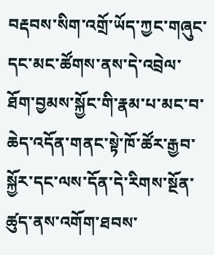བརྡབས་སིག་འགྲོ་ཡོད་ཀྱང་གཞུང་དང་མང་ཚོགས་ནས་དེ་འབྲེལ་ཐོག་བྱམས་སྐྱོང་གི་རྣམ་པ་མང་བ་ཆེད་འདོན་གནང་སྟེ་ཁོ་ཚོར་རྒྱབ་སྐྱོར་དང་ལས་དོན་དེ་རིགས་སྔོན་ཚུད་ནས་འགོག་ཐབས་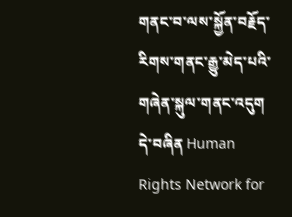གནང་བ་ལས་སྐྱོན་བརྗོད་རིགས་གནང་རྒྱུ་མེད་པའི་གཞེན་སྐུལ་གནང་འདུག དེ་བཞིན Human Rights Network for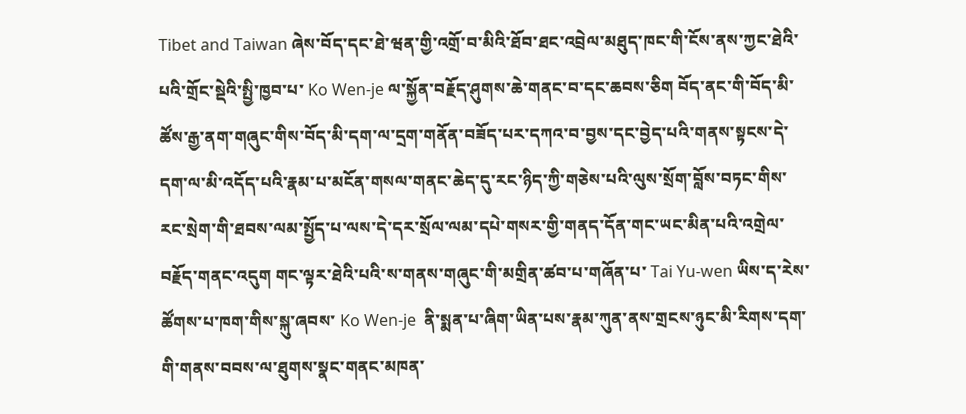Tibet and Taiwan ཞེས་བོད་དང་ཐེ་ཝན་གྱི་འགྲོ་བ་མིའི་ཐོབ་ཐང་འབྲེལ་མཐུད་ཁང་གི་ངོས་ནས་ཀྱང་ཐེའི་པའི་གྲོང་སྡེའི་སྤྱི་ཁྱབ་པ་ Ko Wen-je ལ་སྐྱོན་བརྗོད་ཤུགས་ཆེ་གནང་བ་དང་ཆབས་ཅིག བོད་ནང་གི་བོད་མི་ཚོས་རྒྱ་ནག་གཞུང་གིས་བོད་མི་དག་ལ་དྲག་གནོན་བཟོད་པར་དཀའ་བ་བྱས་དང་བྱེད་པའི་གནས་སྟངས་དེ་དག་ལ་མི་འདོད་པའི་རྣམ་པ་མངོན་གསལ་གནང་ཆེད་དུ་རང་ཉིད་ཀྱི་གཅེས་པའི་ལུས་སྲོག་བློས་བཏང་གིས་རང་སྲེག་གི་ཐབས་ལམ་སྤྱོད་པ་ལས་དེ་དར་སྲོལ་ལམ་དཔེ་གསར་གྱི་གནད་དོན་གང་ཡང་མིན་པའི་འགྲེལ་བརྗོད་གནང་འདུག གང་ལྟར་ཐེའི་པའི་ས་གནས་གཞུང་གི་མགྲིན་ཚབ་པ་གཞོན་པ་ Tai Yu-wen ཡིས་ད་རེས་ཚོགས་པ་ཁག་གིས་སྐུ་ཞབས་ Ko Wen-je  ནི་སྨན་པ་ཞིག་ཡིན་པས་རྣམ་ཀུན་ནས་གྲངས་ཉུང་མི་རིགས་དག་གི་གནས་བབས་ལ་ཐུགས་སྣང་གནང་མཁན་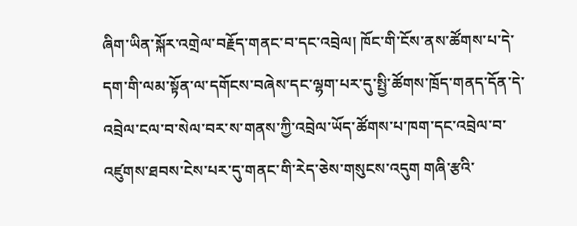ཞིག་ཡིན་སྐོར་འགྲེལ་བརྗོད་གནང་བ་དང་འབྲེལ། ཁོང་གི་ངོས་ནས་ཚོགས་པ་དེ་དག་གི་ལམ་སྟོན་ལ་དགོངས་བཞེས་དང་ལྷག་པར་དུ་སྤྱི་ཚོགས་ཁྲོད་གནད་དོན་དེ་འབྲེལ་ངལ་བ་སེལ་བར་ས་གནས་ཀྱི་འབྲེལ་ཡོད་ཚོགས་པ་ཁག་དང་འབྲེལ་བ་འཛུགས་ཐབས་ངེས་པར་དུ་གནང་གི་རེད་ཅེས་གསུངས་འདུག གཞི་རྩའི་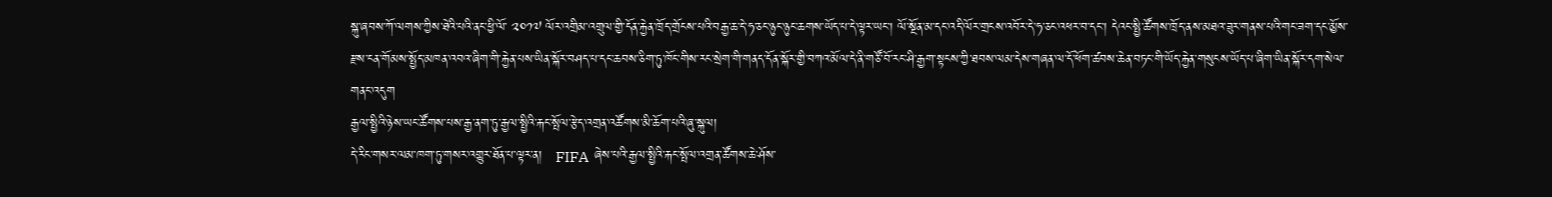སྐུ་ཞབས་ཀོ་ལགས་ཀྱིས་ཐེའི་པའི་ནང་ཕྱི་ལོ་ ༢༠༡༧ ལོར་འགྲིམ་འགྲུལ་གྱི་དོན་རྐྱེན་ཁྲོད་གྲོངས་པའི་བརྒྱ་ཆ་དེ་ཧ་ཅང་ཉུང་ཉུང་ཆགས་ཡོད་པ་དེ་ལྟར་ཡང་། ལོ་སྔོན་མ་དང་འདི་ལོར་གྲངས་འབོར་དེ་ཧ་ཅང་འཕར་བ་དང་། དེའང་སྤྱི་ཚོགས་ཁྲོད་ནས་མཐའ་ཟུར་གནས་པའི་གང་ཟག་དང་མྱོས་རྫས་ངན་གོམས་སྤྱོད་མཁན་འབའ་ཞིག་གི་རྐྱེན་པས་ཡིན་སྐོར་བཤད་པ་དང་ཆབས་ཅིག་ཏུ་ཁོང་གིས་རང་སྲེག་གི་གནད་དོན་སྐོར་གྱི་བཀའ་མོལ་དེ་ནི་གཙོ་བོ་རང་ཤི་རྒྱག་སྟངས་ཀྱི་ཐབས་ལམ་དེས་གཞན་ལ་དོ་ཕོག་ཚབས་ཆེན་བཏང་གི་ཡོད་རྐྱེན་གསུངས་ཡོད་པ་ཞིག་ཡིན་སྐོར་དག་སེལ་གནང་འདུག
རྒྱལ་སྤྱིའི་ཉེས་ཡང་ཚོགས་པས་རྒྱ་ནག་ཏུ་རྒྱལ་སྤྱིའི་རྐང་སྤོལ་རྩེད་འགྲན་འཚོགས་མི་ཆོག་པའི་ཞུ་སྐུལ།
དེ་རིང་གསར་ལམ་ཁག་ཏུ་གསར་འགྱུར་ཐོན་པ་ལྟར་ན།   FIFA  ཞེས་པའི་རྒྱལ་སྤྱིའི་རྐང་སྤོལ་འགྲན་ཚོགས་ཆེ་ཤོས་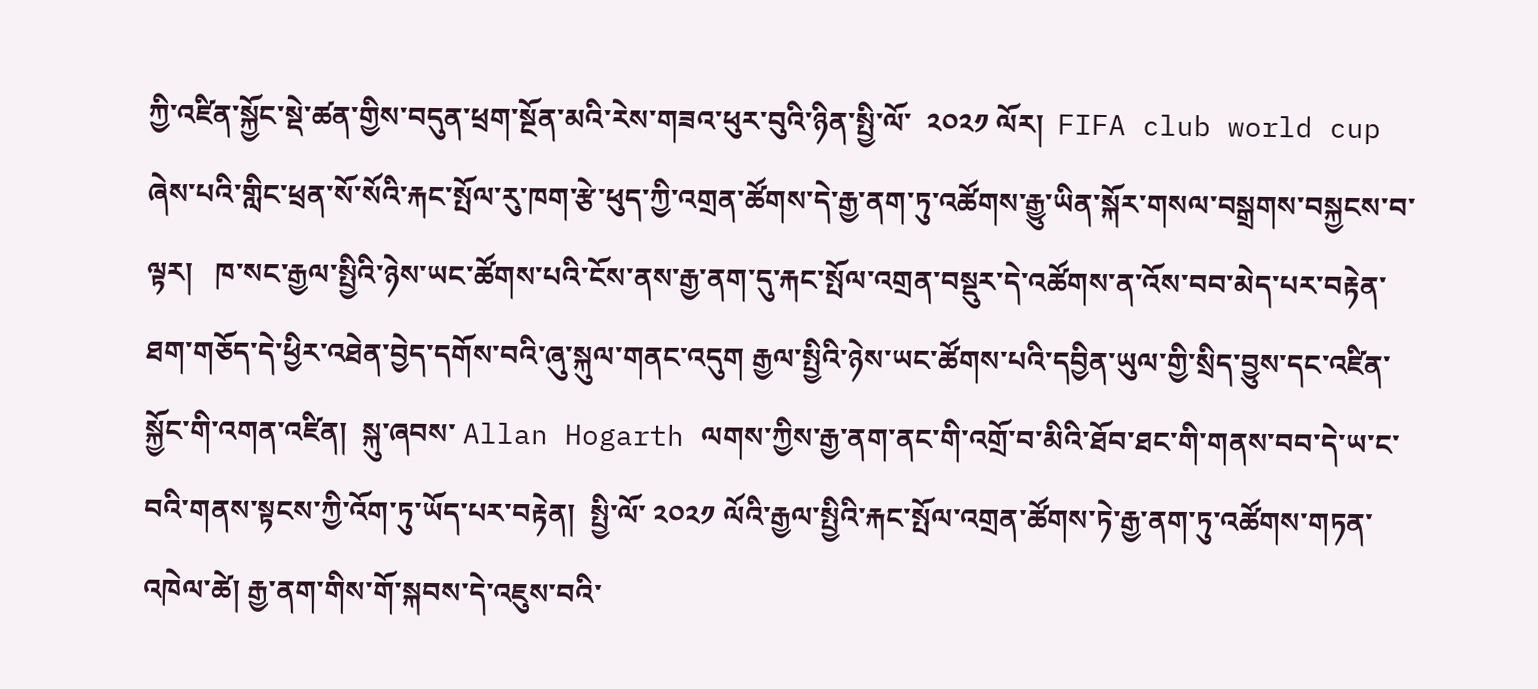ཀྱི་འཛིན་སྐྱོང་སྡེ་ཚན་གྱིས་བདུན་ཕྲག་སྔོན་མའི་རེས་གཟའ་ཕུར་བུའི་ཉིན་སྤྱི་ལོ་  ༢༠༢༡ ལོར།  FIFA club world cup ཞེས་པའི་གླིང་ཕྲན་སོ་སོའི་རྐང་སྤོལ་རུ་ཁག་རྩེ་ཕུད་ཀྱི་འགྲན་ཚོགས་དེ་རྒྱ་ནག་ཏུ་འཚོགས་རྒྱུ་ཡིན་སྐོར་གསལ་བསྒྲགས་བསྐྱངས་བ་ལྟར།   ཁ་སང་རྒྱལ་སྤྱིའི་ཉེས་ཡང་ཚོགས་པའི་ངོས་ནས་རྒྱ་ནག་དུ་རྐང་སྤོལ་འགྲན་བསྡུར་དེ་འཚོགས་ན་འོས་བབ་མེད་པར་བརྟེན་ཐག་གཅོད་དེ་ཕྱིར་འཐེན་བྱེད་དགོས་བའི་ཞུ་སྐུལ་གནང་འདུག རྒྱལ་སྤྱིའི་ཉེས་ཡང་ཚོགས་པའི་དབྱིན་ཡུལ་གྱི་སྲིད་བྱུས་དང་འཛིན་སྐྱོང་གི་འགན་འཛིན།  སྐུ་ཞབས་ Allan Hogarth ལགས་ཀྱིས་རྒྱ་ནག་ནང་གི་འགྲོ་བ་མིའི་ཐོབ་ཐང་གི་གནས་བབ་དེ་ཡ་ང་བའི་གནས་སྟངས་ཀྱི་འོག་ཏུ་ཡོད་པར་བརྟེན།  སྤྱི་ལོ་ ༢༠༢༡ ལོའི་རྒྱལ་སྤྱིའི་རྐང་སྤོལ་འགྲན་ཚོགས་ཏེ་རྒྱ་ནག་ཏུ་འཚོགས་གཏན་འཁེལ་ཚེ། རྒྱ་ནག་གིས་གོ་སྐབས་དེ་འཇུས་བའི་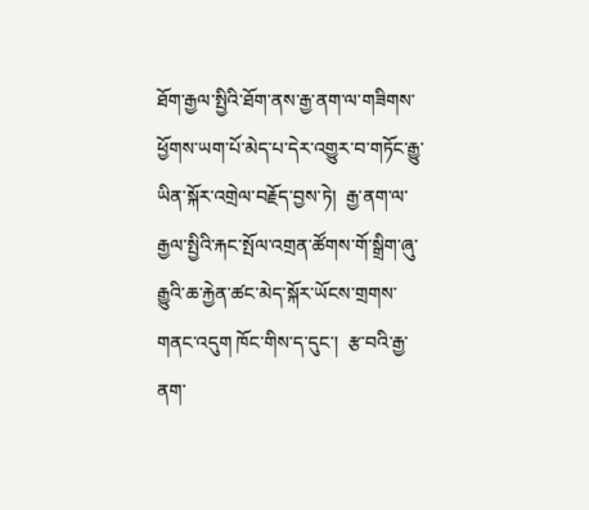ཐོག་རྒྱལ་སྤྱིའི་ཐོག་ནས་རྒྱ་ནག་ལ་གཟིགས་ཕྱོགས་ཡག་པོ་མེད་པ་དེར་འགྱུར་བ་གཏོང་རྒྱུ་ཡིན་སྐོར་འགྲེལ་བརྗོད་བྱས་ཏེ།  རྒྱ་ནག་ལ་རྒྱལ་སྤྱིའི་རྐང་སྤོལ་འགྲན་ཚོགས་གོ་སྒྲིག་ཞུ་རྒྱུའི་ཆ་རྐྱེན་ཚང་མེད་སྐོར་ཡོངས་གྲགས་གནང་འདུག ཁོང་གིས་ད་དུང་།  རྩ་བའི་རྒྱ་ནག་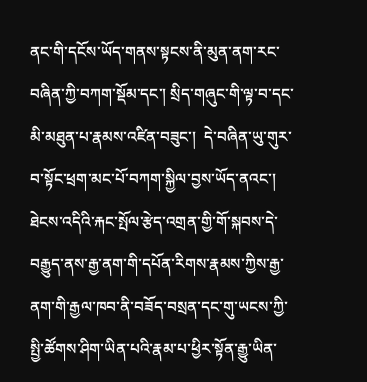ནང་གི་དངོས་ཡོད་གནས་སྟངས་ནི་མུན་ནག་རང་བཞིན་ཀྱི་བཀག་སྡོམ་དང་། སྲིད་གཞུང་གི་ལྟ་བ་དང་མི་མཐུན་པ་རྣམས་འཛིན་བཟུང་།  དེ་བཞིན་ཡུ་གུར་བ་སྟོང་ཕྲག་མང་པོ་བཀག་སྐྱིལ་བྱས་ཡོད་ནའང་། ཐེངས་འདིའི་རྐང་སྤོལ་རྩེད་འགྲན་གྱི་གོ་སྐབས་དེ་བརྒྱུད་ནས་རྒྱ་ནག་གི་དཔོན་རིགས་རྣམས་ཀྱིས་རྒྱ་ནག་གི་རྒྱལ་ཁབ་ནི་བཟོད་བསྲན་དང་གུ་ཡངས་ཀྱི་སྤྱི་ཚོགས་ཤིག་ཡིན་པའི་རྣམ་པ་ཕྱིར་སྟོན་རྒྱུ་ཡིན་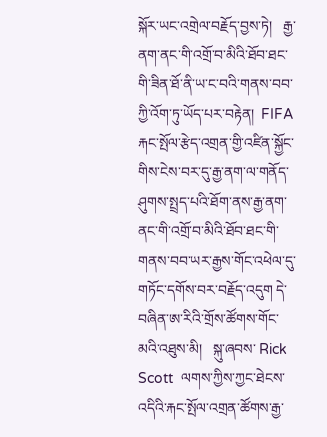སྐོར་ཡང་འགྲེལ་བརྗོད་བྱས་ཏེ།   རྒྱ་ནག་ནང་གི་འགྲོ་བ་མིའི་ཐོབ་ཐང་གི་ཟིན་ཐོ་ནི་ཡ་ང་བའི་གནས་བབ་ཀྱི་འོག་ཏུ་ཡོད་པར་བརྟེན།  FIFA རྐང་སྤོལ་རྩེད་འགྲན་གྱི་འཛིན་སྐྱོང་གིས་ངེས་བར་དུ་རྒྱ་ནག་ལ་གནོད་ཤུགས་སྤྲད་པའི་ཐོག་ནས་རྒྱ་ནག་ནང་གི་འགྲོ་བ་མིའི་ཐོབ་ཐང་གི་གནས་བབ་ཡར་རྒྱས་གོང་འཕེལ་དུ་གཏོང་དགོས་བར་བརྗོད་འདུག དེ་བཞིན་ཨ་རིའི་གྲོས་ཚོགས་གོང་མའི་འཐུས་མི།   སྐུ་ཞབས་ Rick Scott  ལགས་ཀྱིས་ཀྱང་ཐེངས་འདིའི་རྐང་སྤོལ་འགྲན་ཚོགས་རྒྱ་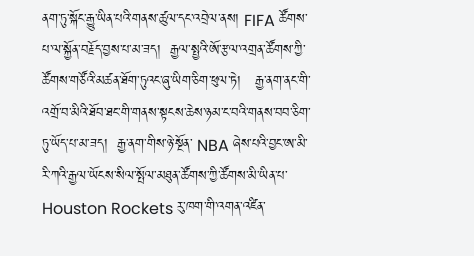ནག་ཏུ་སྐོང་རྒྱུ་ཡིན་པའི་གནས་ཚུལ་དང་འབྲེལ་ནས། FIFA ཚོགས་པ་ལ་སྐྱོན་བརྗོད་བྱས་པ་མ་ཟད།  རྒྱལ་སྤྱའི་ཨོ་རྩལ་འགྲན་ཚོགས་ཀྱི་ཚོགས་གཙོའི་མཚན་ཐོག་ཏུའང་ཞུ་ཡིག་ཅིག་ཕུལ་ཏེ།   རྒྱ་ནག་ནང་གི་འགྲོ་བ་མིའི་ཐོབ་ཐང་གི་གནས་སྟངས་ཆེས་ཉམ་ང་བའི་གནས་བབ་ཅིག་ཏུ་ཡོད་པ་མ་ཟད།  རྒྱ་ནག་གིས་ཉེ་སྔོན་ NBA ཞེས་པའི་བྱང་ཨ་མི་རི་ཀའི་རྒྱལ་ཡོངས་སིལ་སྤོལ་མཐུན་ཚོགས་ཀྱི་ཚོགས་མི་ཡིན་པ་Houston Rockets རུ་ཁག་གི་འགན་འཛིན་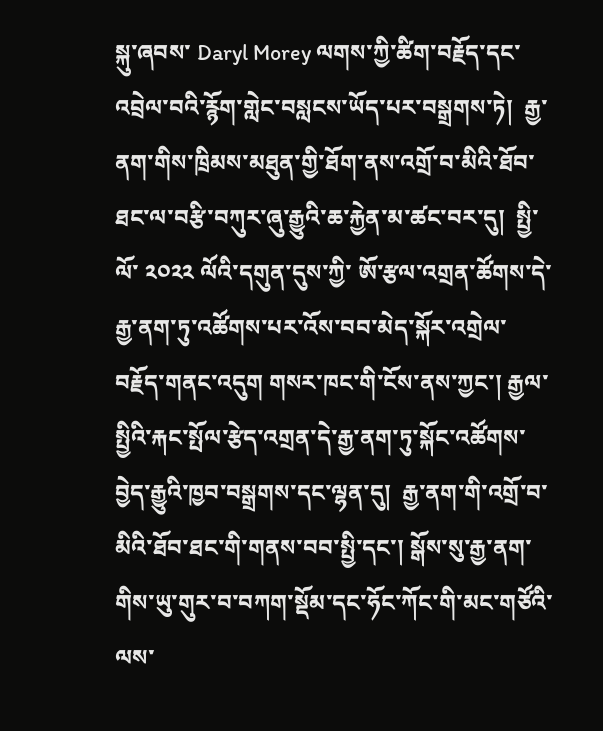སྐུ་ཞབས་ Daryl Morey ལགས་ཀྱི་ཚིག་བརྗོད་དང་འབྲེལ་བའི་རྙོག་གླེང་བསླངས་ཡོད་པར་བསྒྲགས་ཏེ།  རྒྱ་ནག་གིས་ཁྲིམས་མཐུན་གྱི་ཐོག་ནས་འགྲོ་བ་མིའི་ཐོབ་ཐང་ལ་བརྩི་བཀུར་ཞུ་རྒྱུའི་ཆ་རྐྱེན་མ་ཚང་བར་དུ།  སྤྱི་ལོ་ ༢༠༢༢ ལོའི་དགུན་དུས་ཀྱི་ ཨོ་རྩལ་འགྲན་ཚོགས་དེ་རྒྱ་ནག་ཏུ་འཚོགས་པར་འོས་བབ་མེད་སྐོར་འགྲེལ་བརྗོད་གནང་འདུག གསར་ཁང་གི་ངོས་ནས་ཀྱང་། རྒྱལ་སྤྱིའི་རྐང་སྤོལ་རྩེད་འགྲན་དེ་རྒྱ་ནག་ཏུ་སྐོང་འཚོགས་བྱེད་རྒྱུའི་ཁྱབ་བསྒྲགས་དང་ལྷན་དུ།  རྒྱ་ནག་གི་འགྲོ་བ་མིའི་ཐོབ་ཐང་གི་གནས་བབ་སྤྱི་དང་། སྒོས་སུ་རྒྱ་ནག་གིས་ཡུ་གུར་བ་བཀག་སྡོམ་དང་ཧོང་ཀོང་གི་མང་གཙོའི་ལས་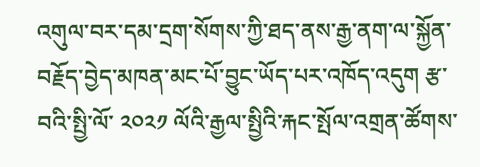འགུལ་བར་དམ་དྲག་སོགས་ཀྱི་ཐད་ནས་རྒྱ་ནག་ལ་སྐྱོན་བརྗོད་བྱེད་མཁན་མང་པོ་བྱུང་ཡོད་པར་འཁོད་འདུག རྩ་བའི་སྤྱི་ལོ་ ༢༠༢༡ ལོའི་རྒྱལ་སྤྱིའི་རྐང་སྤོལ་འགྲན་ཚོགས་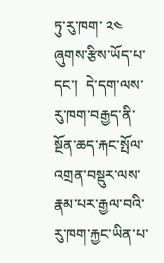ཏུ་རུ་ཁག་ ༢༤ ཞུགས་རྩིས་ཡོད་པ་དང་།  དེ་དག་ལས་རུ་ཁག་བརྒྱད་ནི་སྔོན་ཆད་རྐང་སྤོལ་འགྲན་བསྡུར་ལས་རྣམ་པར་རྒྱལ་བའི་རུ་ཁག་རྐྱང་ཡིན་པ་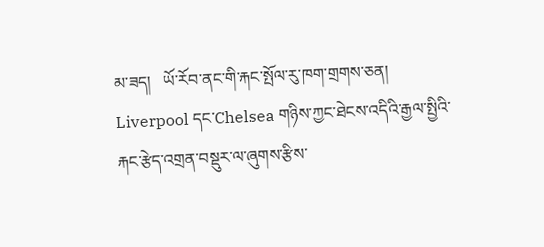མ་ཟད།   ཡོ་རོབ་ནང་གི་རྐང་སྤོལ་རུ་ཁག་གྲགས་ཅན། Liverpool དང་Chelsea གཉིས་ཀྱང་ཐེངས་འདིའི་རྒྱལ་སྤྱིའི་རྐང་རྩེད་འགྲན་བསྡུར་ལ་ཞུགས་རྩིས་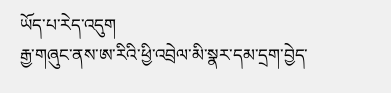ཡོད་པ་རེད་འདུག
རྒྱ་གཞུང་ནས་ཨ་རིའི་ཕྱི་འབྲེལ་མི་སྣར་དམ་དྲག་བྱེད་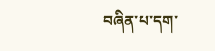བཞིན་པ་དག་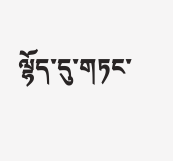ལྷོད་དུ་གཏང་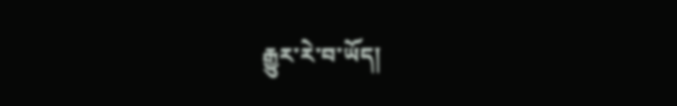རྒྱུར་རེ་བ་ཡོད།